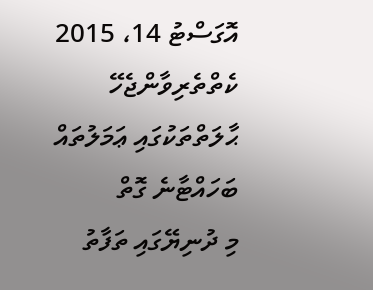އޮގަސްޓު 14، 2015
ކެތްތެރިވާންޖެހޭ ޙާލަތްތަކުގައި ޢަމަލުތައް ބަހައްޓާނެ ގޮތް
މި ދުނިޔޭގައި ތަފާތު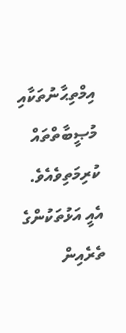އިމްތިޙާނުތަކާއި މުޞީބާތްތައް ކުރިމަތިވެއެވެ. އެއީ އަޅުތަކުންގެ ތެރެއިން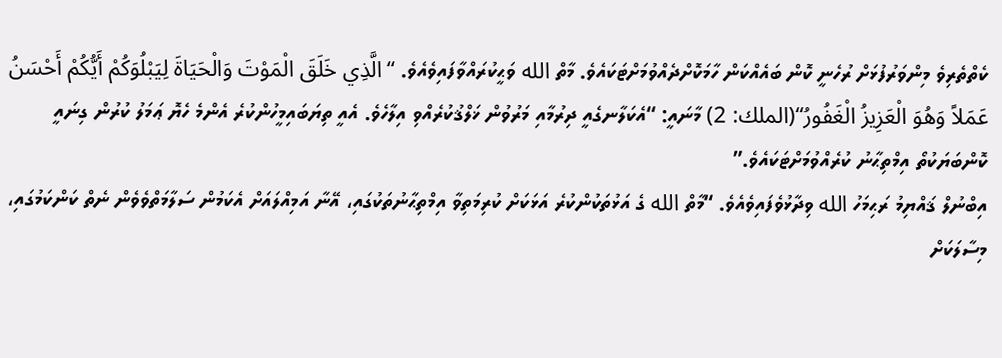ކެތްތެރިވެ މިންވަރުފުޅަށް ރުހެނީ ކޮން ބައެއްކަން ހާމަކޮށްދެއްވުމަށްޓަކައެވެ. މާތް الله ވަޙީކުރައްވާފައިވެއެވެ. “الَّذِي خَلَقَ الْمَوْتَ وَالْحَيَاةَ لِيَبْلُوَكُمْ أَيُّكُمْ أَحْسَنُ عَمَلاً وَهُوَ الْعَزِيزُ الْغَفُورُ“(الملك: 2) މާނައީ: “އެކަލާނގެއީ ދިރުމާއި މަރުވުން ޚަލްޤުކުރެއްވި އިލާހެވެ. އެއީ ތިޔަބައިމީހުންކުރެ އެންމެ ހެޔޮ ޢަމަލު ކުރުން ގިނައީ ކޮންބަޔަކުތޯ އިމްތިޙާނު ކުރެއްވުމަށްޓަކައެވެ.”
އިބްނުލް ޤައްޔިމު ރަޙިމަހު الله ވިދާޅުވެފައިވެއެވެ. “މާތް الله ގެ އަޅުތަކުންކުރެ އަޅަކަށް ކުރިމަތިވާ އިމްތިޙާނުތަކުގައި، އޭނާ އަމިއްލައަށް އެކަމުން ސަލާމަތްވެވެން ނެތް ކަންކަމުގައި، މިސާލަކަށް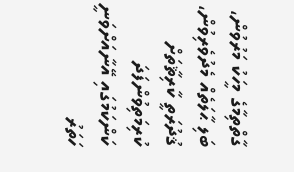ގާތްތިމާގެ މީހަކު މަރުވުން، ބަލި ޙާލަތެއް މެދުވެރިވުން، ޤުދުރަތީ ކާރިޘާތަށް ކުރިމަތިވުންފަދަ ކަންކަމުގައި އޭނާއަށްވަނީ ހަތަރު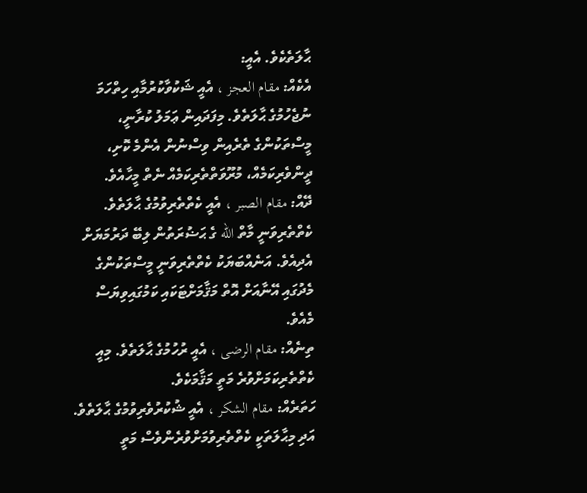ޙާލަތެކެވެ. އެއީ:
އެކެއް: مقام العجز ، އެއީ ޝަކުވާކުރުމާއި ހިތްހަމަ ނުޖެހުމުގެ ޙާލަތެވެ. މިފަދައިން ޢަމަލު ކުރާނީ، މީސްތަކުންގެ ތެރެއިން ވިސްނުން އެންމެ ކޮށި، ދީންވެރިކަމެއް، މުރޫވަތްތެރިކަމެއް ނެތް މީހާއެވެ.
ދޭއް: مقام الصبر ، އެއީ ކެތްތެރިވުމުގެ ޙާލަތެވެ. ކެތްތެރިވަނީ މާތް الله ގެ ޙަޟުރަތުން ލިބޭ ދަރުމަޔަށް އެދިއެވެ. އަނެއްބަޔަކު ކެތްތެރިވަނީ މީސްތަކުންގެ މެދުގައި އޭނާއަށް އޮތް މަޤާމަށްޓަކައި ކަމުގައިވިޔަސް މެއެވެ.
ތިނެއް: مقام الرضى ، އެއީ ރުހުމުގެ ޙާލަތެވެ. މިއީ ކެތްތެރިކަމަށްވުރެ މަތީ މަޤާމަކެވެ.
ހަތަރެއް: مقام الشكر ، އެއީ ޝުކުރުވެރިވުމުގެ ޙާލަތެވެ. އަދި މިޙާލަތަކީ ކެތްތެރިވުމަށްވުރެންވެސް މަތީ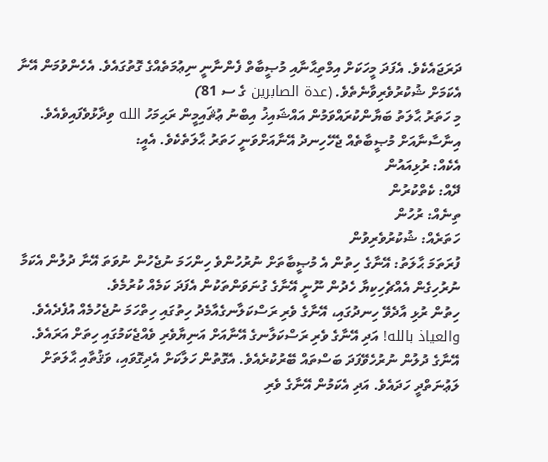ދަރަޖައެކެވެ. އެފަދަ މީހަކަށް އިމްތިޙާނާއި މުޞީބާތް ފެންނާނީ ނިޢުމަތެއްގެ ގޮތުގައެވެ. އެހެންވުމަން އޭނާ އެކަމަށް ޝުކުރުވެރިވާނެތެވެ. (عدة الصابرين ގެ ސ 81)
މި ހަތަރު ޙާލަތު ބަޔާންކުރައްވަމުން އައްޝައިޚު އިބްނު ޢުޘައިމީން ރަޙިމަހު الله ވިދާޅުވެފައިވެއެވެ. އިނާސާނާއަށް މުޞީބާތެއް ޖެހޭހިނދު އޭނާއަށްވަނީ ހަތަރު ޙާލަތެކެވެ. އެއީ:
އެކެއް: ރުޅިއައުން
ދޭއް: ކެތްކުރުން
ތިނެއް: ރުހުން
ހަތަރެއް: ޝުކުރުވެރިވުން
ފުރަތަމަ ޙާލަތު: އޭނާގެ ހިތުން އެ މުޞީބާތަށް ނުރުހުންވެ ހިންހަމަ ނުޖެހުން ނުވަތަ އޭނާ ދުލުން އެކަމާ ނުރުހިގެން އެއްޗެހިކިޔާ ހެދުން ނޫނީ އޭނާގެ ގުނަވަންތަކުން އެފަދަ ކަމެއް ކުރުމެވެ.
ހިތުން ރުޅި އާދެވޭ ހިނދުގައި، އޭނާގެ ވެރި ރަސްކަލާނގެއާމެދު ހިތުގައި ހިތްހަމަ ނުޖެހުމެއް އުފެދެއެވެ. والعياذ بالله! އަދި އޭނާގެ ވެރި ރަސްކަލާނގެ އޭނާއަށް އަނިޔާވެރި ވެއްޖެކަމުގައި ހިތަށް އަރައެވެ.
އޭނާގެ ދުލުން ނުރުހެވޭފަދަ ބަސްތައް ބޭރުކުރެއެވެ. އެގޮތުން ހަލާކަށް އެދިގޮވައި، ވަޤުތާއި ޙާލަތަށް ލަޢުނަތްދީ ހަދައެވެ. އަދި އެކަމުން އޭނާގެ ވެރި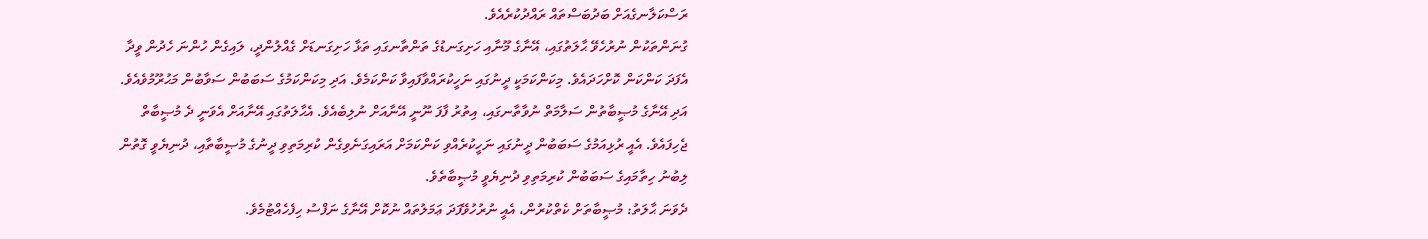ރަސްކަލާނގެއަށް ބަދުބަސްތައް ރައްދުކުރެއެވެ.
ގުނަންތަކުން ނުރުހެވޭ ޙާލަތުގައި، އޭނާގެ މޫނާއި ހަށިގަނޑުގެ ތަންތާނގައި ތަޅާ ހަށިގަނޑަށް ގެއްލުންދީ، ލައިގެން ހުންނަ ހެދުން ވީދާ އެފަދަ ކަންކަން ކޮށްހަދައެވެ. މިކަންކަމަކީ ދީނުގައި ނަހީކުރައްވާފައިވާ ކަންކަމެވެ. އަދި މިކަންކަމުގެ ސަބަބުން ސަވާބުން މަޙުރޫމުވެއެވެ. އަދި އޭނާގެ މުޞީބާތުން ސަލާމަތް ނުވާތާނގައި، އިތުރު ފާފަ ނޫނީ އޭނާއަށް ނުލިބެއެވެ. އެޙާލަތުގައި އޭނާއަށް އެވަނީ ދެ މުޞީބާތް ޖެހިފައެވެ. އެއީ ރުޅިއަމުގެ ސަބަބުން ދީނުގައި ނަހީކުރެއްވި ކަންކަމަށް އަރައިގަނެވިގެން ކުރިމަތިވި ދީނުގެ މުޞީބާތާއި، ދުނިޔެވީ ގޮތުން ލިބުނު ހިތާމައިގެ ސަބަބުން ކުރިމަތިވި ދުނިޔެވީ މުޞީބާތެވެ.
ދެވަނަ ޙާލަތު: މުޞީބާތަށް ކެތްކުރުން، އެއީ ނުރުހުވޭފަދަ ޢަމަލުތައް ނުކޮށް އޭނާގެ ނަފްސު ހިފެހެއްޓުމެވެ.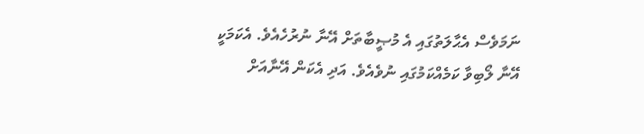ނަމަވެސް އެޙާލަތުގައި އެ މުޞީބާތަށް އޭނާ ނުރުހެއެވެ. އެކަމަކީ އޭނާ ލޯބިވާ ކަމެއްކަމުގައި ނުވެއެވެ. އަދި އެކަން އޭނާއަށް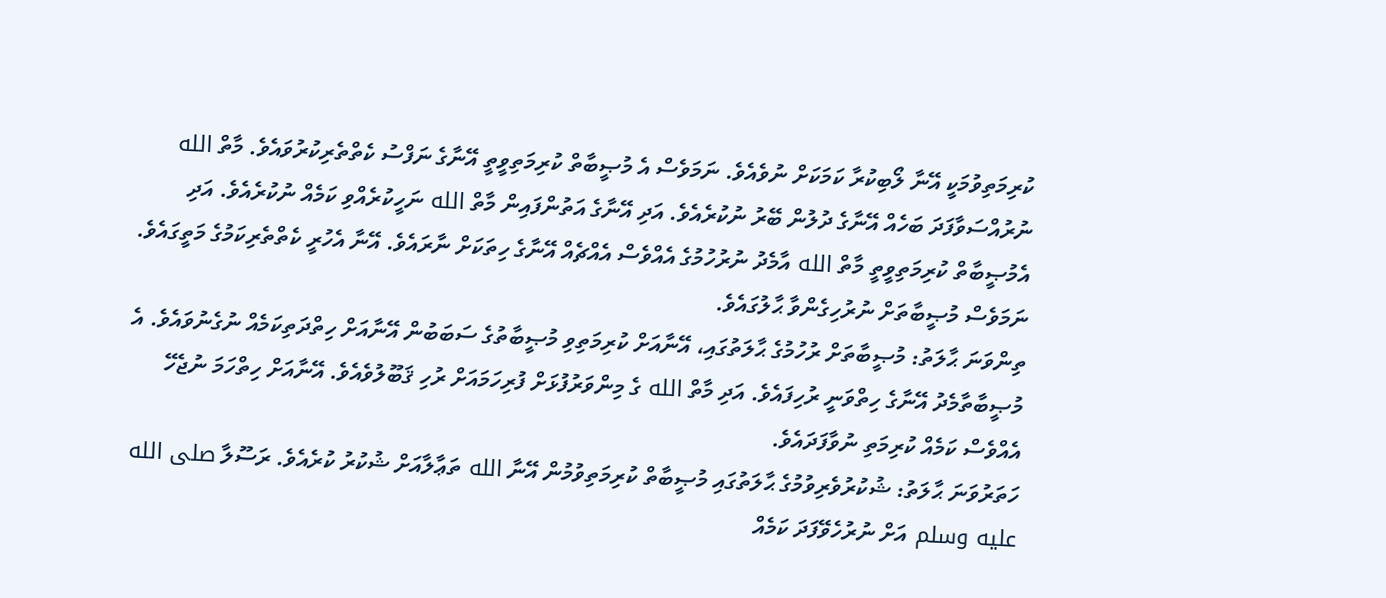ކުރިމަތިވުމަކީ އޭނާ ލޯބިކުރާ ކަމަކަށް ނުވެއެވެ. ނަމަވެސް އެ މުޞީބާތް ކުރިމަތިވީތީ އޭނާގެ ނަފްސު ކެތްތެރިކުރުވައެވެ. މާތް الله ނުރުއްސަވާފަދަ ބަހެއް އޭނާގެ ދުލުން ބޭރު ނުކުރެއެވެ. އަދި އޭނާގެ އަތުންފައިން މާތް الله ނަހީކުރެއްވި ކަމެއް ނުކުރެއެވެ. އަދި އެމުޞީބާތް ކުރިމަތިވީތީ މާތް الله އާމެދު ނުރުހުމުގެ އެއްވެސް އެއްޗެއް އޭނާގެ ހިތަކަށް ނާރައެވެ. އޭނާ އެހުރީ ކެތްތެރިކަމުގެ މަތީގައެވެ. ނަމަވެސް މުޞީބާތަށް ނުރުހިގެންވާ ޙާލުގައެވެ.
ތިންވަނަ ޙާލަތު: މުޞީބާތަށް ރުހުމުގެ ޙާލަތުގައި، އޭނާއަށް ކުރިމަތިވި މުޞީބާތުގެ ސަބަބުން އޭނާއަށް ހިތްދަތިކަމެއް ނުގެނުވައެވެ. އެ މުޞީބާތާމެދު އޭނާގެ ހިތްވަނީ ރުހިފައެވެ. އަދި މާތް الله ގެ މިންވަރުފުޅަށް ފުރިހަމައަށް ރުހި ޤަބޫލުވެއެވެ. އޭނާއަށް ހިތްހަމަ ނުޖެހޭ އެއްވެސް ކަމެއް ކުރިމަތި ނުވާފަދައެވެ.
ހަތަރުވަނަ ޙާލަތު: ޝުކުރުވެރިވުމުގެ ޙާލަތުގައި މުޞީބާތް ކުރިމަތިވުމުން އޭނާ الله ތަޢާލާއަށް ޝުކުރު ކުރެއެވެ. ރަސޫލާ صلى الله عليه وسلم އަށް ނުރުހެވޭފަދަ ކަމެއް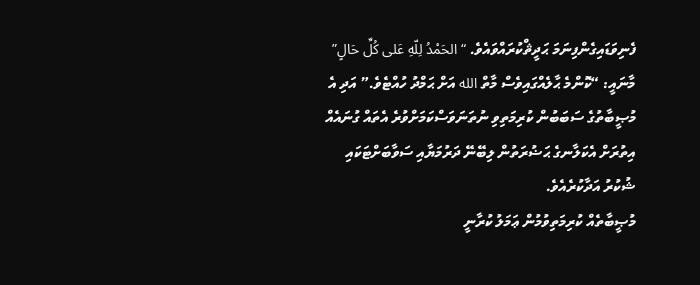ފެނިވަޑައިގެންފިނަމަ ޙަދީޘްކުރައްވައެވެ. “الحَمْدُ لِلّهِ عَلى كُلِّ حَالٍ” މާނައީ: “ކޮންމެ ޙާލެއްގައިވެސް މާތް الله އަށް ޙަމްދު ހުއްޓެވެ.” އަދި އެ މުޞީބާތުގެ ސަބަބުން ކުރިމަތިވި ނުތަނަވަސްކަމަށްވުރެ އެތައް ގުނައެއް އިތުރަށް އެކަލާނގެ ޙަޟުރަތުން ލިބޭނޭ ދަރުމަޔާއި ސަވާބަށްޓަކައި ޝުކުރު އަދާކުރެއެވެ.
މުޞީބާތެއް ކުރިމަތިވުމުން ޢަމަލު ކުރާނީ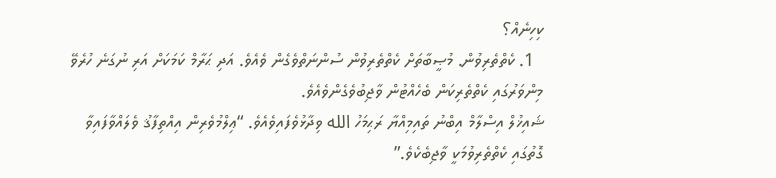ކިހިނެއް؟
  1. ކެތްތެރިވުން. މުޞީބާތަށް ކެތްތެރިވުން ސުންނަތްވެގެން ވެއެވެ. އަދި ޙަރާމް ކަމަކަށް އަރި ނުގަނެ ހުރެވޭ މިންވަރުގައި ކެތްތެރިކަން ބެހެއްޓުން ވާޖިބުވެގެންވެއެވެ.
ޝައިޚުލް އިސްލާމް އިބްނު ތައިމިއްޔާ ރަޙިމަހު الله ވިދާޅުވެފައިވެއެވެ. “ޢިލްމުވެރިން އިއްތިފާޤު ވެލައްވާފައިވާ ގޮތުގައި ކެތްތެރިވުމަކީ ވާޖިބެކެވެ.”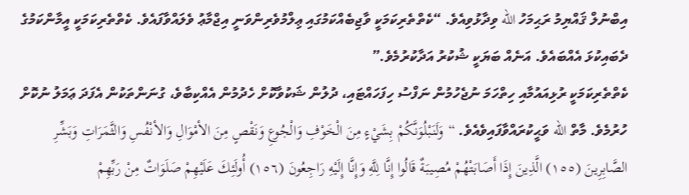އިބްނުލް ޤައްޔިމު ރަޙިމަހު الله ވިދާޅުވިއެވެ. “ކެތްތެރިކަމަކީ ވާޖިބެއްކަމުގައި ޢިލްމުވެރިންވަނީ އިޖްމާޢު ވެލައްވާފައެވެ. ކެތްތެރިކަމަކީ އީމާންކަމުގެ ދެބައިކުޅަ އެއްބައެވެ. އަނެއް ބަޔަކީ ޝުކުރު އަދާކުރުމެވެ.”
ކެތްތެރިކަމަކީ ރުޅިއައުމާއި ހިތްހަމަ ނުޖެހުމުން ނަފްސު ހިފަހައްޓައި، ދުލުން ޝަކުވާކޮށް ހެދުމުން އެއްކިބާވެ، ގުނަންތަކުން އެފަދަ ޢަމަލު ނުކޮށް ހުރުމެވެ. މާތް الله ވަޙީކުރައްވާފައިވެއެވެ. “وَلَنَبْلُوَنَّكُمْ بِشَيْءٍ مِنَ الْخَوْفِ وَالْجُوعِ وَنَقْصٍ مِنَ الأمْوَالِ وَالأنْفُسِ وَالثَّمَرَاتِ وَبَشِّرِ الصَّابِرِينَ (١٥٥) الَّذِينَ إِذَا أَصَابَتْهُمْ مُصِيبَةٌ قَالُوا إِنَّا لِلَّهِ وَإِنَّا إِلَيْهِ رَاجِعُونَ (١٥٦) أُولَئِكَ عَلَيْهِمْ صَلَوَاتٌ مِنْ رَبِّهِمْ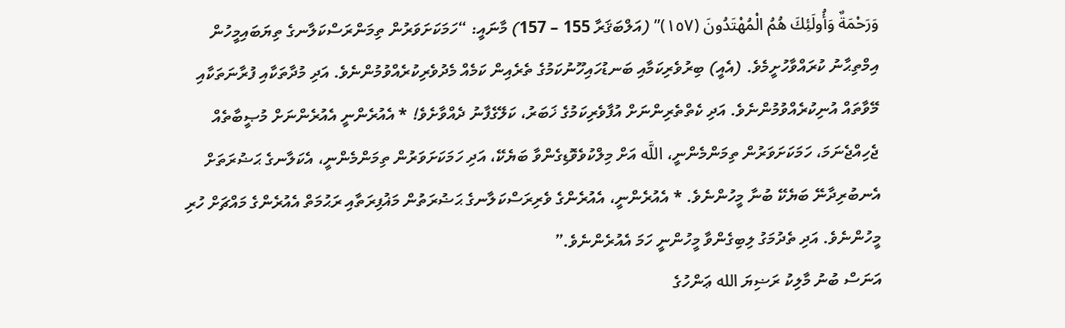وَرَحْمَةٌ وَأُولَئِكَ هُمُ الْمُهْتَدُونَ (١٥٧)” (އަލްބަޤަރާ 155 – 157) މާނައީ: “ހަމަކަށަވަރުން ތިމަންރަސްކަލާނގެ ތިޔަބައިމީހުން އިމްތިޙާނު ކުރައްވާހުށީމެވެ. (އެއީ) ބިރުވެރިކަމާއި ބަނޑުހައިހޫނުކަމުގެ ތެރެއިން ކަމެއް މެދުވެރިކުރެއްވުމުންނެވެ. އަދި މުދާތަކާއި ފުރާނަތަކާއި މޭވާތައް އުނިކުރެއްވުމުންނެވެ. އަދި ކެތްތެރިންނަށް އުފާވެރިކަމުގެ ޚަބަރު، ކަލޭގެފާނު ދެއްވާށެވެ! * އެއުރެންނީ އެއުރެންނަށް މުޞީބާތެއް ޖެހިއްޖެނަމަ، ހަމަކަށަވަރުން ތިމަންމެންނީ، اللَّه އަށް މިލްކުވެވޮޑިގެންވާ ބަޔެކޭ، އަދި ހަމަކަށަވަރުން ތިމަންމެންނީ، އެކަލާނގެ ޙަޟުރަތަށް އެނބުރިދާނޭ ބަޔެކޭ ބުނާ މީހުންނެވެ. * އެއުރެންނީ، އެއުރެންގެ ވެރިރަސްކަލާނގެ ޙަޟުރަތުން މަޣުފިރަތާއި ރަޙުމަތް އެއުރެންގެ މައްޗަށް ހުރި މީހުންނެވެ. އަދި ތެދުމަގު ލިބިގެންވާ މީހުންނީ ހަމަ އެއުރެންނެވެ.”
އަނަސް ބުނު މާލިކު ރަޟިޔަ الله ޢަންހުގެ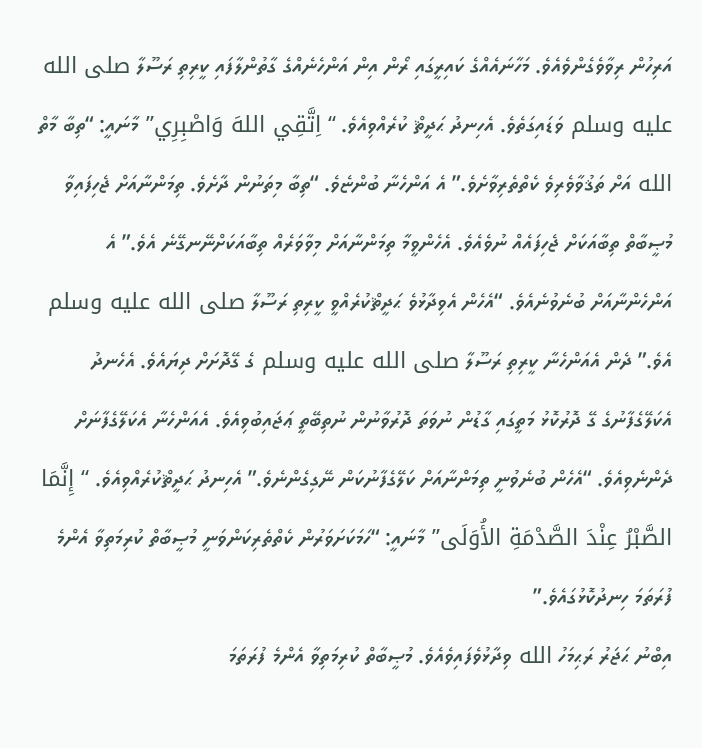އަރިހުން ރިވާވެގެންވެއެވެ. މަހާނައެއްގެ ކައިރީގައި ރޯން އިން އަންހެނެއްގެ ގާތުންލާފައި ކީރިތި ރަސޫލާ صلى الله عليه وسلم ވަޑައިގަތެވެ. އެހިނދު ޙަދީޘް ކުރެއްވިއެވެ. “اِتَّقِي اللهَ وَاصْبِرِي” މާނައީ: “ތިބާ މާތް الله އަށް ތަޤުވާވެރިވެ ކެތްތެރިވާށެވެ.” އެ އަންހެނާ ބުންޏެވެ. “ތިބާ މިތަނުން ދާށެވެ. ތިމަންނާއަށް ޖެހިފައިވާ މުޞީބާތް ތިބާއަކަށް ޖެހިފައެއް ނުވެއެވެ. އެހެންވީމާ ތިމަންނާއަށް މިވާވަރެއް ތިބާއަކަށްނޭނގޭނެ އެވެ.” އެ އަންހެންނާއަށް ބުނެވުނެއެވެ. “އެހެން އެވިދާޅުވެ ޙަދީޘްކުރެއްވީ ކީރިތި ރަސޫލާ صلى الله عليه وسلم އެވެ.” ދެން އެއަންހެނާ ކީރިތި ރަސޫލާ صلى الله عليه وسلم ގެ ގޭދޮށަށް ދިޔައެވެ. އެހެނދު އެކަލޭގެފާނުގެ ގޭ ދޮރުކޮޅު މަތީގައި ގާޑުން ނުވަތަ ދޮރުވާނުން ނުތިބޭތީ ޢަޖައިބުވިއެވެ. އެއަންހެނާ އެކަލޭގެފާނަށް ދެންނެވިއެވެ. “އެހެން ބުނެވުނީ ތިމަންނާއަށް ކަލޭގެފާނުކަން ނޭގިގެންނެވެ.” އެހިނދު ޙަދީޘްކުރެއްވިއެވެ. “إِنَّمَا الصَّبْرُ عِنْدَ الصَّدْمَةِ الأُوَلَى” މާނައީ: “ހަމަކަށަވަރުން ކެތްތެރިކަންވަނީ މުޞީބާތް ކުރިމަތިވާ އެންމެ ފުރަތަމަ ހިނދުކޮޅުގައެވެ.”
އިބްނު ޙަޖަރު ރަޙިމަހު الله ވިދާޅުވެފައިވެއެވެ. މުޞީބާތް ކުރިމަތިވާ އެންމެ ފުރަތަމަ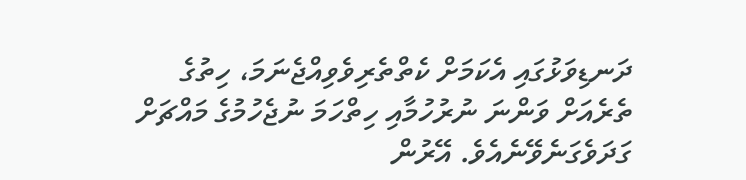ދަނޑިވަޅުގައި އެކަމަށް ކެތްތެރިވެވިއްޖެނަމަ، ހިތުގެ ތެރެއަށް ވަންނަ ނުރުހުމާއި ހިތްހަމަ ނުޖެހުމުގެ މައްޗަށް ގަދަވެގަނެވޭނެއެވެ. އޭރުން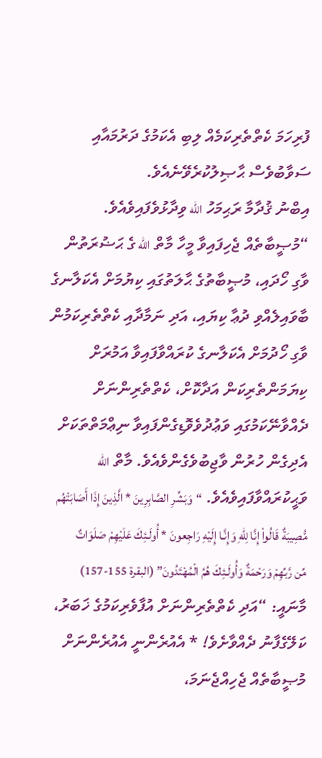ފުރިހަމަ ކެތްތެރިކަމެއް ލިބި އެކަމުގެ ދަރުމައާއި ސަވާބުވެސް ޙާޞިލުކުރެވޭނެއެވެ.
އިބްނު ޤުދާމާ ރަޙިމަހު الله ވިދާޅުވެފައިވެއެވެ. “މުޞީބާތެއް ޖެހިފައިވާ މީހާ މާތް الله ގެ ޙަޟުރަތުން ވާގި ހޯދައި، މުޞީބާތުގެ ޙާލަތުގައި ކިޔުމަށް އެކަލާނގެ ބާވައިލެއްވި ދުޢާ ކިޔައި، އަދި ނަމާދާއި ކެތްތެރިކަމުން ވާގި ހޯދުމަށް އެކަލާނގެ ކުރައްވާފައިވާ އަމުރަށް ކިޔަމަންތެރިކަން އަދާކޮށް، ކެތްތެރިންނަށް ދެއްވާނޭކަމުގައި ވަޢުދުވެވޮޑިގެންފައިވާ ނިޢްމަތްތަކަށް އެދިގެން ހުރުން ވާޖިބުވެގެންވެއެވެ. މާތް الله ވަޙީކުރައްވާފައިވެއެވެ. “وَبَشِّرِ الصَّابِرِينَ * الَّذِينَ إِذَا أَصَابَتْهُم مُّصِيبَةٌ قَالُواْ إِنَّا لِلّهِ وَإِنَّـا إِلَيْهِ رَاجِعونَ * أُولَـئِكَ عَلَيْهِمْ صَلَوَاتٌ مِّن رَّبِّهِمْ وَرَحْمَةٌ وَأُولَـئِكَ هُمُ الْمُهْتَدُونَ” (البقرة 155-157) މާނައީ: “އަދި ކެތްތެރިންނަށް އުފާވެރިކަމުގެ ޚަބަރު، ކަލޭގެފާނު ދެއްވާށެވެ! * އެއުރެންނީ އެއުރެންނަށް މުޞީބާތެއް ޖެހިއްޖެނަމަ،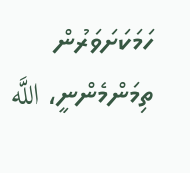ހަމަކަށަވަރުން ތިމަންމެންނީ، اللَّه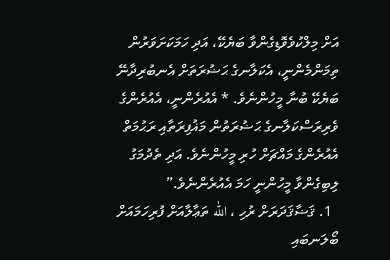އަށް މިލްކުވެވޮޑިގެންވާ ބަޔެކޭ، އަދި ހަމަކަށަވަރުން ތިމަންމެންނީ، އެކަލާނގެ ޙަޟުރަތަށް އެނބުރިދާނޭ ބަޔެކޭ ބުނާ މީހުންނެވެ. * އެއުރެންނީ، އެއުރެންގެ ވެރިރަސްކަލާނގެ ޙަޟުރަތުން މަޣުފިރަތާއި ރަޙުމަތް އެއުރެންގެ މައްޗަށް ހުރި މީހުންނެވެ. އަދި ތެދުމަގު ލިބިގެންވާ މީހުންނީ ހަމަ އެއުރެންނެވެ.”
  1. ޤަޟާޤަދަރަށް ރުހި ، الله ތަޢާލާއަށް ފުރިހަމައަށް ބޯލަނބައި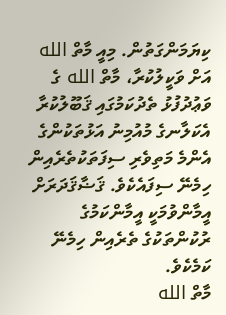ކިޔަމަންގަތުން. މިއީ މާތް الله އަށް ވަކީލުކުރާ، މާތް الله ގެ ވަޢުދުފުޅު ތެދުކަމުގައި ޤަބޫލުކުރާ އެކަލާނގެ މުއުމިނު އަޅުތަކުންގެ އެންމެ މަތިވެރި ސިފަތަކުތެރެއިން ހިމެނޭ ސިފައެކެވެ. ޤަޟާޤަދަރަށް އީމާންވުމަކީ އީމާންކަމުގެ ރުކުންތަކުގެ ތެރެއިން ހިމެނޭ ކަމެކެވެ.
މާތް الله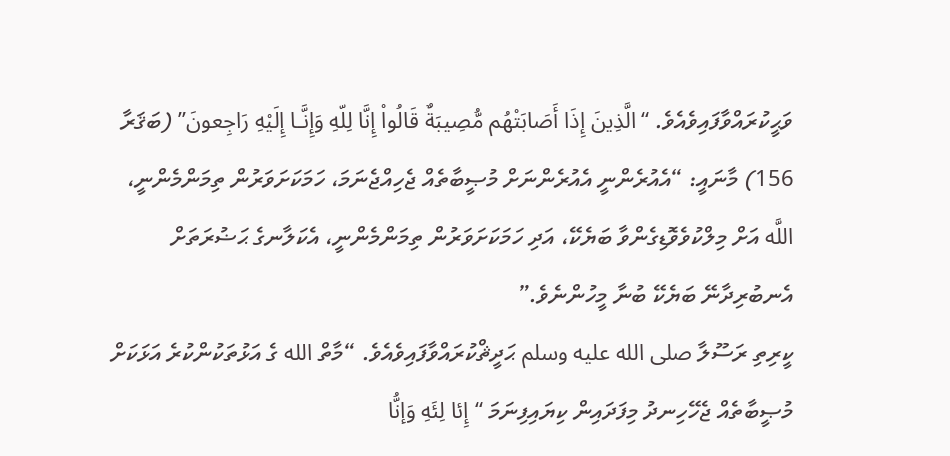ވަޙީކުރައްވާފައިވެއެވެ. “الَّذِينَ إِذَا أَصَابَتْهُم مُّصِيبَةٌ قَالُواْ إِنَّا لِلّهِ وَإِنَّـا إِلَيْهِ رَاجِعونَ” (ބަޤަރާ 156) މާނައީ: “އެއުރެންނީ އެއުރެންނަށް މުޞީބާތެއް ޖެހިއްޖެނަމަ، ހަމަކަށަވަރުން ތިމަންމެންނީ، اللَّه އަށް މިލްކުވެވޮޑިގެންވާ ބަޔެކޭ، އަދި ހަމަކަށަވަރުން ތިމަންމެންނީ، އެކަލާނގެ ޙަޟުރަތަށް އެނބުރިދާނޭ ބަޔެކޭ ބުނާ މީހުންނެވެ.”
ކީރިތި ރަސޫލާ صلى الله عليه وسلم ޙަދީޘްކުރައްވާފައިވެއެވެ. “މާތް الله ގެ އަޅުތަކުންކުރެ އަޅަކަށް މުޞީބާތެއް ޖެހޭހިނދު މިފަދައިން ކިޔައިފިނަމަ “إِئا لِئَهِ وَإنُّا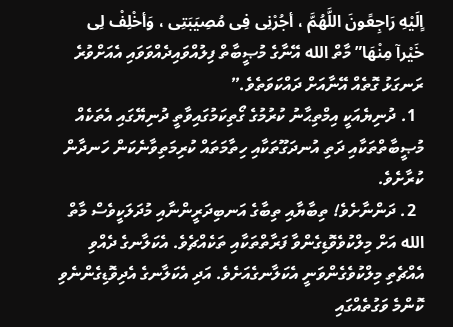اٍلَيْهِ رَاجِعًونَ اللَّهُمَّ ، أجُرْنِى فِى مُصِيَبَتِى ، وَأخْلِفْ لِى خَيْرآ مِنْهَا” މާތް الله އޭނާގެ މުޞީބާތް ފިލުއްވައިދެއްވަވައި އެއަށްވުރެ ރަނގަޅު ގޮތެއް އޭނާއަށް ދައްކަވަތެވެ.”
  1. ދުނިޔެއަކީ އިމްތިޙާނު ކުރުމުގެ ގޯތިކަމުގައިވާތީ ދުނިޔޭގައި އެތަކެއް މުޞީބާތްތަކާއި ދަތި އުނދަގޫތަކާއި ހިތާމަތައް ކުރިމަތިވާނެކަން ހަނދާން ކުރާށެވެ.
  2. ދަންނާށެވެ! ތިބާޔާއި ތިބާގެ އަނބިދަރީންނާއި މުދަލަކީވެސް މާތް الله އަށް މިލްކުވެވޮޑިގެންވާ ފަރާތްތަކާއި ތަކެއްޗެވެ. އެކަލާނގެ ދެއްވި އެއްޗެތި މިލްކުވެގެންވަނީ އެކަލާނގެއަށެވެ. އަދި އެކަލާނގެ އެދިވޮޑިގެންނެވި ކޮންމެ ވަގުތެއްގައި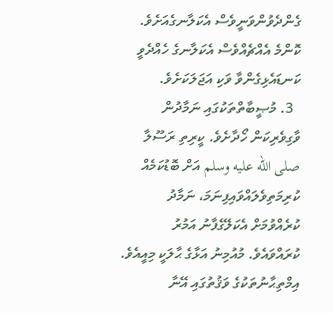ގެންދެވުންވަނީވެސް އެކަލާނގެއަށެވެ. ކޮންމެ އެއްޗެއްވެސް އެކަލާނގެ ހެއްދެވީ ކަނޑައެޅިގެންވާ ވަކި އަޖަލަކަށެވެ.
  3. މުޞީބާތްތަކުގައި ނަމާދުން ވާގިވެރިކަން ހޯދާށެވެ. ކީރިތި ރަސޫލާ صلى الله عليه وسلم އަށް ބޮޑުކަމެއް ކުރިމަތިވެލައްވައިފިނަމަ، ނަމާދު ކުރެއްވުމަށް އެކަލޭގެފާނު އަމުރު ކުރައްވައެވެ. މުއުމިނު އަޅާގެ ޙާލަކީ މިއީއެވެ. އިމްތިޙާނުތަކުގެ ވަޤުތުގައި އޭނާ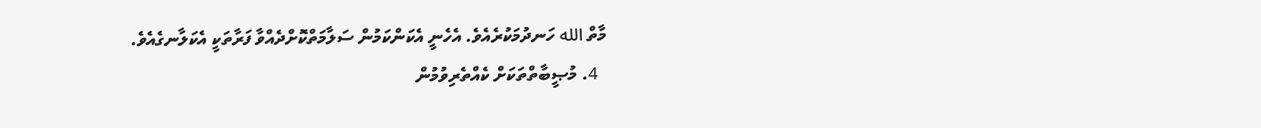މާތް الله ހަނދުމަކުރެއެވެ. އެހެނީ އެކަންކަމުން ސަލާމަތްކޮށްދެއްވާ ފަރާތަކީ އެކަލާނގެއެވެ.
  4. މުޞީބާތްތަކަށް ކެއްތެރިވުމުން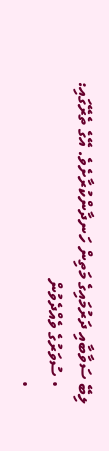ލިބޭ ސަވާބާއި ދަރުމައިގެ މަތިން ހަނދާންކުރާށެވެ. އޭގެ ތެރޭގައި:
    • ސުވަރުގެ ވެއްދެވުން
    •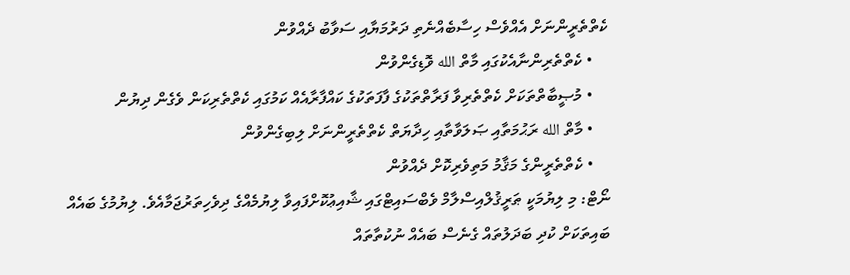ކެތްތެރީންނަށް އެއްވެސް ހިސާބެއްނެތި ދަރުމަޔާއި ސަވާބު ދެއްވުން
    • ކެތްތެރިންނާއެކުގައި މާތް الله ވޮޑިގެންވުން
    • މުޞީބާތްތަކަށް ކެތްތެރިވާ ފަރާތްތަކުގެ ފާފަތަކުގެ ކައްފާރާއެއް ކަމުގައި ކެތްތެރިކަން ވެގެން ދިޔުން
    • މާތް الله ރަޙުމަތާއި ޞަލަވާތާއި ހިދާޔަތް ކެތްތެރީންނަށް ލިބިގެންވުން
    • ކެތްތެރީންގެ މަޤާމު މަތިވެރިކޮށް ދެއްވުން
ނޯޓް: މި ލިޔުމަކީ ޠަރީޤުލްއިސްލާމް ވެބްސައިޓްގައި ޝާއިޢުކޮށްފައިވާ ލިޔުމެއްގެ ދިވެހިތަރުޖަމާއެވެ. ލިޔުމުގެ ބައެއް ބައިތަކަށް ކުދި ބަދަލުތައް ގެނެސް ބައެއް ނުކުތާތައް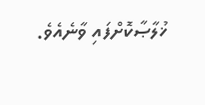ޚުލާޞާކޮށްފައި ވާނެއެވެ.